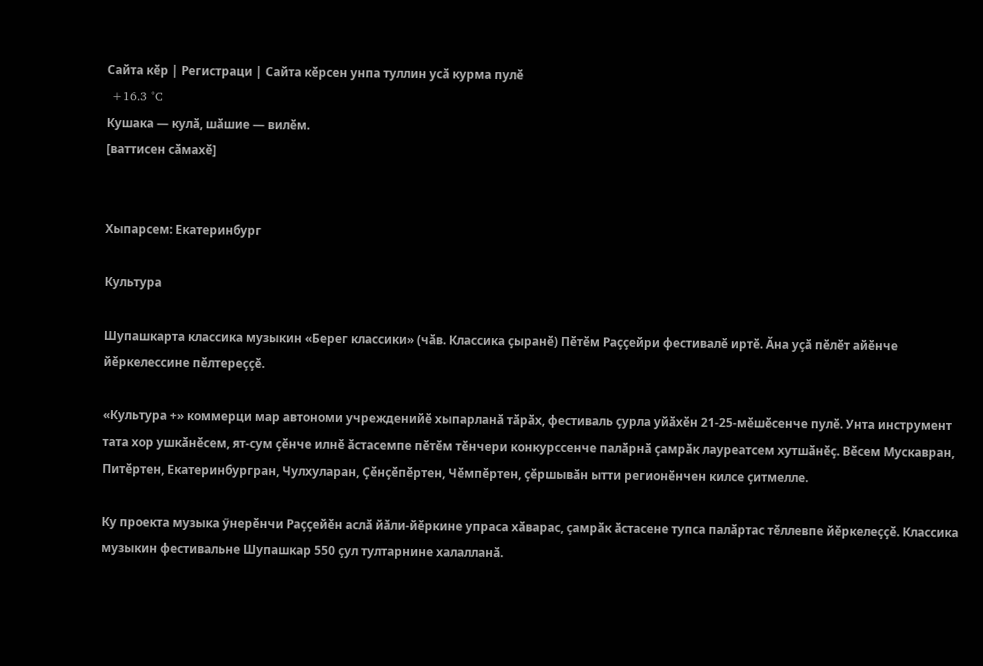Сайта кӗр | Регистраци | Сайта кӗрсен унпа туллин усӑ курма пулӗ
 +16.3 °C
Кушака — кулӑ, шӑшие — вилӗм.
[ваттисен сӑмахӗ]


Хыпарсем: Екатеринбург

Культура

Шупашкарта классика музыкин «Берег классики» (чӑв. Классика ҫыранӗ) Пӗтӗм Раҫҫейри фестивалӗ иртӗ. Ӑна уҫӑ пӗлӗт айӗнче йӗркелессине пӗлтереҫҫӗ.

«Культура +» коммерци мар автономи учрежденийӗ хыпарланӑ тӑрӑх, фестиваль ҫурла уйӑхӗн 21-25-мӗшӗсенче пулӗ. Унта инструмент тата хор ушкӑнӗсем, ят-сум ҫӗнче илнӗ ӑстасемпе пӗтӗм тӗнчери конкурссенче палӑрнӑ ҫамрӑк лауреатсем хутшӑнӗҫ. Вӗсем Мускавран, Питӗртен, Екатеринбургран, Чулхуларан, Ҫӗнҫӗпӗртен, Чӗмпӗртен, ҫӗршывӑн ытти регионӗнчен килсе ҫитмелле.

Ку проекта музыка ӳнерӗнчи Раҫҫейӗн аслӑ йӑли-йӗркине упраса хӑварас, ҫамрӑк ӑстасене тупса палӑртас тӗллевпе йӗркелеҫҫӗ. Классика музыкин фестивальне Шупашкар 550 ҫул тултарнине халалланӑ.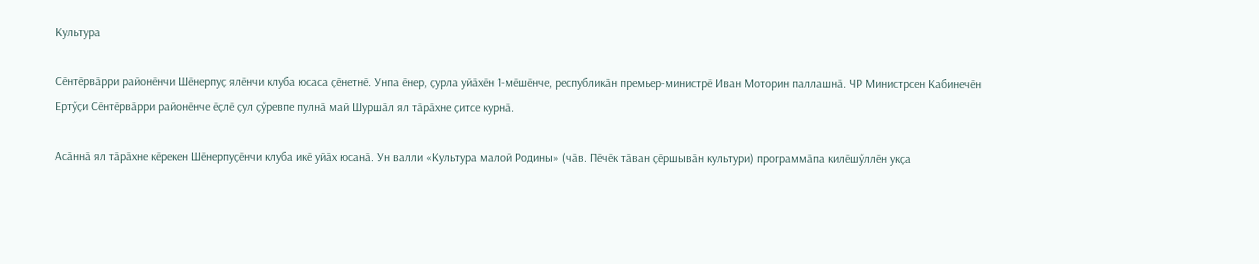Культура

Сӗнтӗрвӑрри районӗнчи Шӗнерпуҫ ялӗнчи клуба юсаса ҫӗнетнӗ. Унпа ӗнер, ҫурла уйӑхӗн 1-мӗшӗнче, республикӑн премьер-министрӗ Иван Моторин паллашнӑ. ЧР Министрсен Кабинечӗн Ертӳҫи Сӗнтӗрвӑрри районӗнче ӗҫлӗ ҫул ҫӳревпе пулнӑ май Шуршӑл ял тӑрӑхне ҫитсе курнӑ.

Асӑннӑ ял тӑрӑхне кӗрекен Шӗнерпуҫӗнчи клуба икӗ уйӑх юсанӑ. Ун валли «Культура малой Родины» (чӑв. Пӗчӗк тӑван ҫӗршывӑн культури) программӑпа килӗшӳллӗн укҫа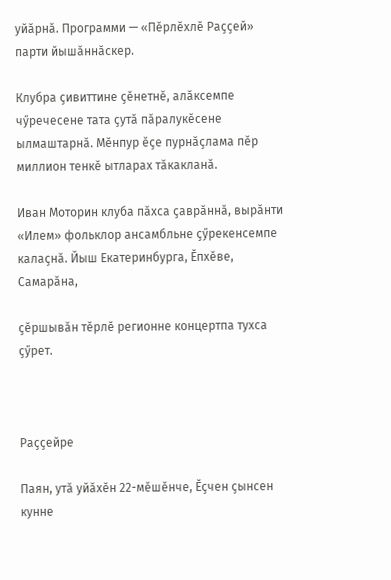уйӑрнӑ. Программи — «Пӗрлӗхлӗ Раҫҫей» парти йышӑннӑскер.

Клубра ҫивиттине ҫӗнетнӗ, алӑксемпе чӳречесене тата ҫутӑ пӑралукӗсене ылмаштарнӑ. Мӗнпур ӗҫе пурнӑҫлама пӗр миллион тенкӗ ытларах тӑкакланӑ.

Иван Моторин клуба пӑхса ҫаврӑннӑ, вырӑнти «Илем» фольклор ансамбльне ҫӳрекенсемпе калаҫнӑ. Йыш Екатеринбурга, Ӗпхӗве, Самарӑна,

ҫӗршывӑн тӗрлӗ регионне концертпа тухса ҫӳрет.



Раҫҫейре

Паян, утӑ уйӑхӗн 22-мӗшӗнче, Ӗҫчен ҫынсен кунне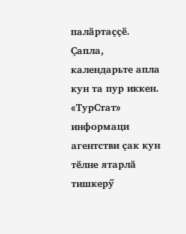палӑртаҫҫӗ. Ҫапла, календарьте апла кун та пур иккен. «ТурСтат» информаци агентстви ҫак кун тӗлне ятарлӑ тишкерӳ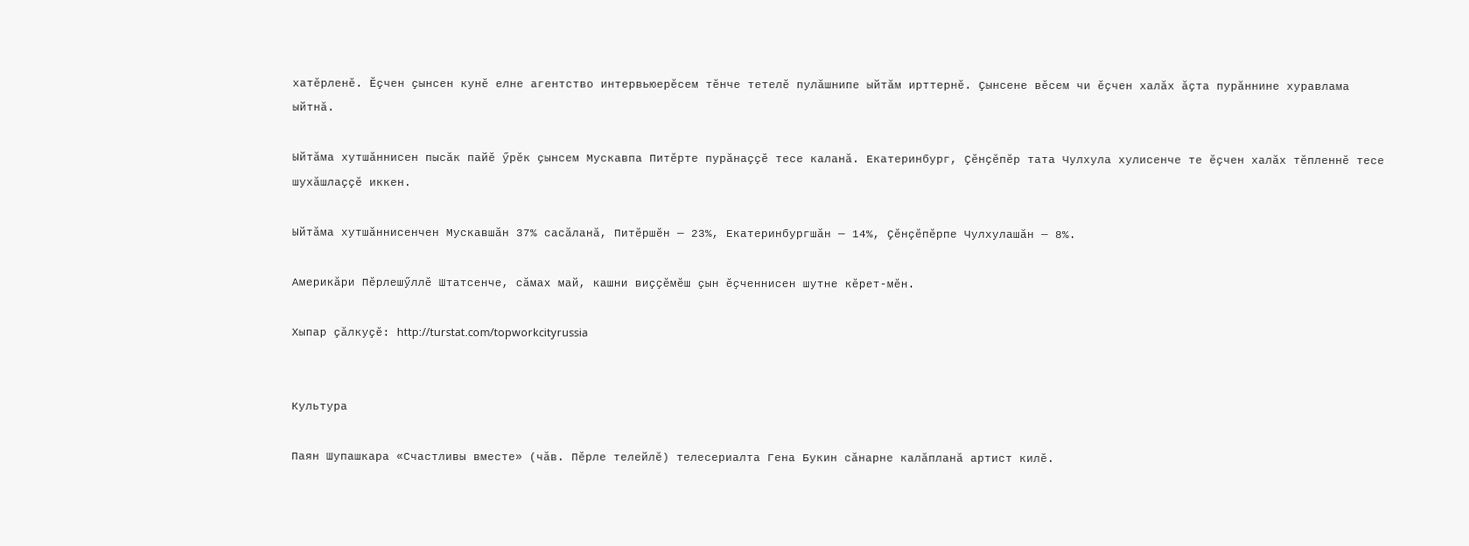хатӗрленӗ. Ӗҫчен ҫынсен кунӗ елне агентство интервьюерӗсем тӗнче тетелӗ пулӑшнипе ыйтӑм ирттернӗ. Ҫынсене вӗсем чи ӗҫчен халӑх ӑҫта пурӑннине хуравлама ыйтнӑ.

Ыйтӑма хутшӑннисен пысӑк пайӗ ӳрӗк ҫынсем Мускавпа Питӗрте пурӑнаҫҫӗ тесе каланӑ. Екатеринбург, Ҫӗнҫӗпӗр тата Чулхула хулисенче те ӗҫчен халӑх тӗпленнӗ тесе шухӑшлаҫҫӗ иккен.

Ыйтӑма хутшӑннисенчен Мускавшӑн 37% сасӑланӑ, Питӗршӗн — 23%, Екатеринбургшӑн — 14%, Ҫӗнҫӗпӗрпе Чулхулашӑн — 8%.

Америкӑри Пӗрлешӳллӗ Штатсенче, сӑмах май, кашни виҫҫӗмӗш ҫын ӗҫченнисен шутне кӗрет-мӗн.

Хыпар ҫӑлкуҫӗ: http://turstat.com/topworkcityrussia


Культура

Паян Шупашкара «Счастливы вместе» (чӑв. Пӗрле телейлӗ) телесериалта Гена Букин сӑнарне калӑпланӑ артист килӗ.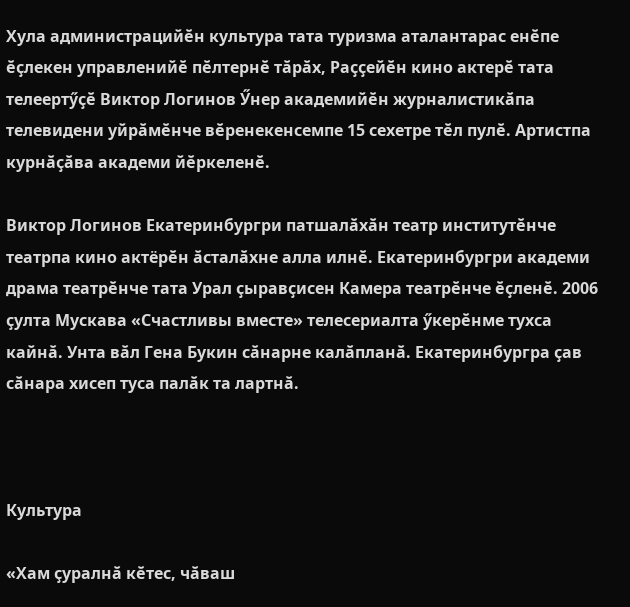Хула администрацийӗн культура тата туризма аталантарас енӗпе ӗҫлекен управленийӗ пӗлтернӗ тӑрӑх, Раҫҫейӗн кино актерӗ тата телеертӳҫӗ Виктор Логинов Ӳнер академийӗн журналистикӑпа телевидени уйрӑмӗнче вӗренекенсемпе 15 сехетре тӗл пулӗ. Артистпа курнӑҫӑва академи йӗркеленӗ.

Виктор Логинов Екатеринбургри патшалӑхӑн театр институтӗнче театрпа кино актёрӗн ӑсталӑхне алла илнӗ. Екатеринбургри академи драма театрӗнче тата Урал ҫыравҫисен Камера театрӗнче ӗҫленӗ. 2006 ҫулта Мускава «Счастливы вместе» телесериалта ӳкерӗнме тухса кайнӑ. Унта вӑл Гена Букин сӑнарне калӑпланӑ. Екатеринбургра ҫав сӑнара хисеп туса палӑк та лартнӑ.



Культура

«Хам ҫуралнӑ кӗтес, чӑваш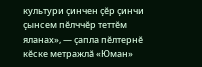культури ҫинчен ҫӗр ҫинчи ҫынсем пӗлччӗр теттӗм яланах», — ҫапла пӗлтернӗ кӗске метражлӑ «Юман»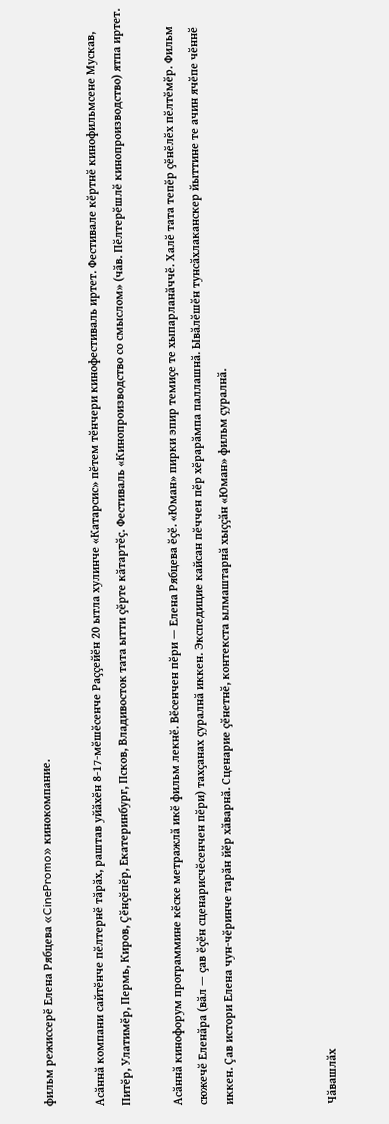фильм режиссерӗ Елена Рябцева «CinePromo» кинокомпание.

Асӑннӑ компани сайтӗнче пӗлтернӗ тӑрӑх, раштав уйӑхӗн 8-17-мӗшӗсенче Раҫҫейӗн 20 ытла хулинче «Катарсис» пӗтем тӗнчери кинофестиваль иртет. Фестивале кӗртнӗ кинофильмсене Мускав, Питӗр, Улатимӗр, Пермь, Киров, Ҫӗнҫӗпӗр, Екатеринбург, Псков, Владивосток тата ытти ҫӗрте кӑтартӗҫ. Фестиваль «Кинопроизводство со смыслом» (чӑв. Пӗлтерӗшлӗ кинопроизводство) ятпа иртет.

Асӑннӑ кинофорум программине кӗске метражлӑ икӗ фильм лекнӗ. Вӗсенчен пӗри — Елена Рябцева ӗҫӗ. «Юман» пирки эпир темиҫе те хыпарланӑччӗ. Халӗ тата тепӗр ҫӗнӗлӗх пӗлтӗмӗр. Фильм сюжечӗ Еленӑра (вӑл — ҫав ӗҫӗн сценарисчӗсенчен пӗри) тахҫанах ҫуралнӑ иккен. Экспедицие кайсан пӗччен пӗр хӗрарӑмпа паллашнӑ. Ывӑлӗшӗн тунсӑхлаканскер йыттине те ачин ячӗпе чӗннӗ иккен. Ҫав истори Елена чун-чӗринче тарӑн йӗр хӑварнӑ. Сценарие ҫӗнетнӗ, контекста ылмаштарнӑ хыҫҫӑн «Юман» фильм ҫуралнӑ.



Чӑвашлӑх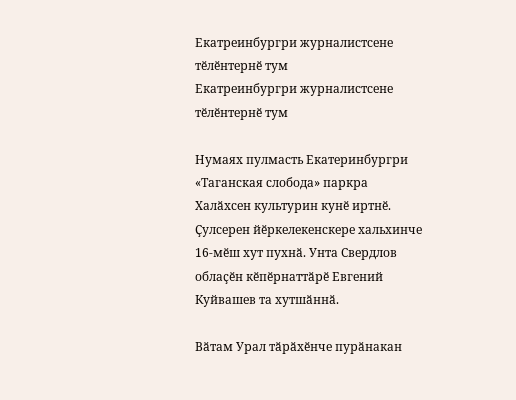Екатреинбургри журналистсене тӗлӗнтернӗ тум
Екатреинбургри журналистсене тӗлӗнтернӗ тум

Нумаях пулмасть Екатеринбургри «Таганская слобода» паркра Халӑхсен культурин кунӗ иртнӗ. Ҫулсерен йӗркелекенскере хальхинче 16-мӗш хут пухнӑ. Унта Свердлов облаҫӗн кӗпӗрнаттӑрӗ Евгений Куйвашев та хутшӑннӑ.

Вӑтам Урал тӑрӑхӗнче пурӑнакан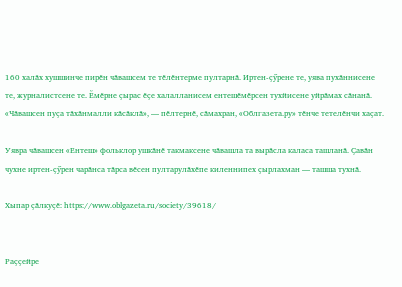160 халӑх хушшинче пирӗн чӑвашсем те тӗлӗнтерме пултарнӑ. Иртен-ҫӳрене те, уява пухӑннисене те, журналистсене те. Ӗмӗрне ҫырас ӗҫе халалланисем ентешӗмӗрсен тухйисене уйрӑмах сӑнанӑ. «Чӑвашсен пуҫа тӑхӑнмалли кӑсӑклӑ», — пӗлтернӗ, сӑмахран, «Облгазета.ру» тӗнче тетелӗнчи хаҫат.

Уявра чӑвашсен «Ентеш» фольклор ушкӑнӗ такмаксене чӑвашла та вырӑсла каласа ташланӑ. Ҫавӑн чухне иртен-ҫӳрен чарӑнса тӑрса вӗсен пултарулӑхӗпе киленнипех ҫырлахман — ташша тухнӑ.

Хыпар ҫӑлкуҫӗ: https://www.oblgazeta.ru/society/39618/


Раҫҫейре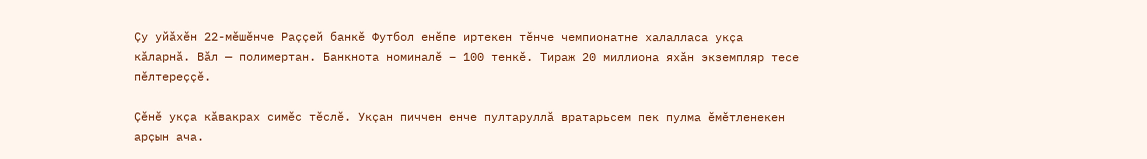Ҫу уйӑхӗн 22-мӗшӗнче Раҫҫей банкӗ Футбол енӗпе иртекен тӗнче чемпионатне халалласа укҫа кӑларнӑ. Вӑл — полимертан. Банкнота номиналӗ – 100 тенкӗ. Тираж 20 миллиона яхӑн экземпляр тесе пӗлтереҫҫӗ.

Ҫӗнӗ укҫа кӑвакрах симӗс тӗслӗ. Укҫан пиччен енче пултаруллӑ вратарьсем пек пулма ӗмӗтленекен арҫын ача.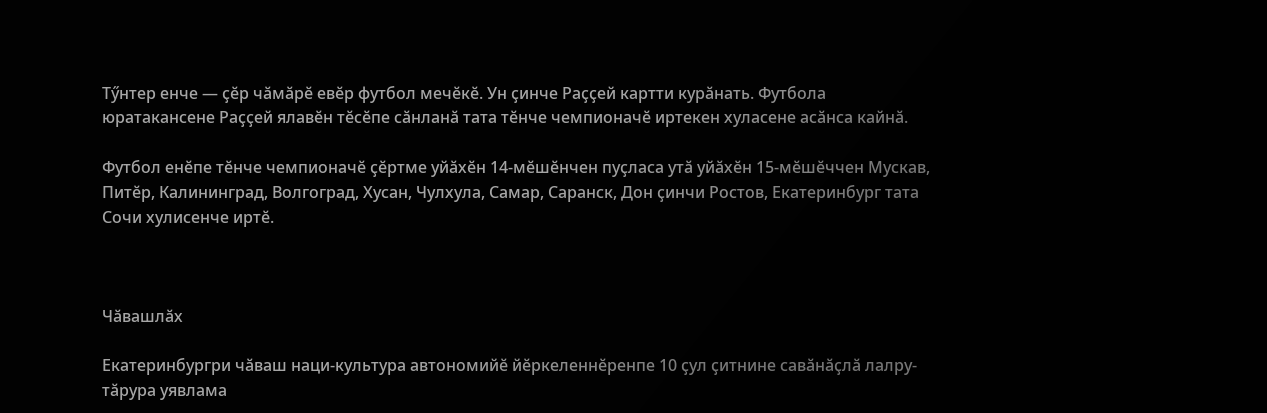Тӳнтер енче — ҫӗр чӑмӑрӗ евӗр футбол мечӗкӗ. Ун ҫинче Раҫҫей картти курӑнать. Футбола юратакансене Раҫҫей ялавӗн тӗсӗпе сӑнланӑ тата тӗнче чемпионачӗ иртекен хуласене асӑнса кайнӑ.

Футбол енӗпе тӗнче чемпионачӗ ҫӗртме уйӑхӗн 14-мӗшӗнчен пуҫласа утӑ уйӑхӗн 15-мӗшӗччен Мускав, Питӗр, Калининград, Волгоград, Хусан, Чулхула, Самар, Саранск, Дон ҫинчи Ростов, Екатеринбург тата Сочи хулисенче иртӗ.



Чӑвашлӑх

Екатеринбургри чӑваш наци-культура автономийӗ йӗркеленнӗренпе 10 ҫул ҫитнине савӑнӑҫлӑ лалру-тӑрура уявлама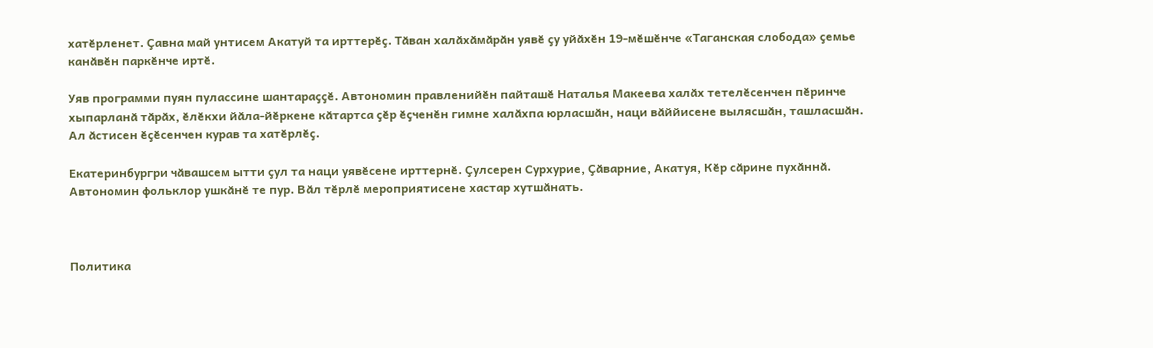хатӗрленет. Ҫавна май унтисем Акатуй та ирттерӗҫ. Тӑван халӑхӑмӑрӑн уявӗ ҫу уйӑхӗн 19-мӗшӗнче «Таганская слобода» ҫемье канӑвӗн паркӗнче иртӗ.

Уяв программи пуян пулассине шантараҫҫӗ. Автономин правленийӗн пайташӗ Наталья Макеева халӑх тетелӗсенчен пӗринче хыпарланӑ тӑрӑх, ӗлӗкхи йӑла-йӗркене кӑтартса ҫӗр ӗҫченӗн гимне халӑхпа юрласшӑн, наци вӑййисене вылясшӑн, ташласшӑн. Ал ӑстисен ӗҫӗсенчен курав та хатӗрлӗҫ.

Екатеринбургри чӑвашсем ытти ҫул та наци уявӗсене ирттернӗ. Ҫулсерен Сурхурие, Ҫӑварние, Акатуя, Кӗр сӑрине пухӑннӑ. Автономин фольклор ушкӑнӗ те пур. Вӑл тӗрлӗ мероприятисене хастар хутшӑнать.



Политика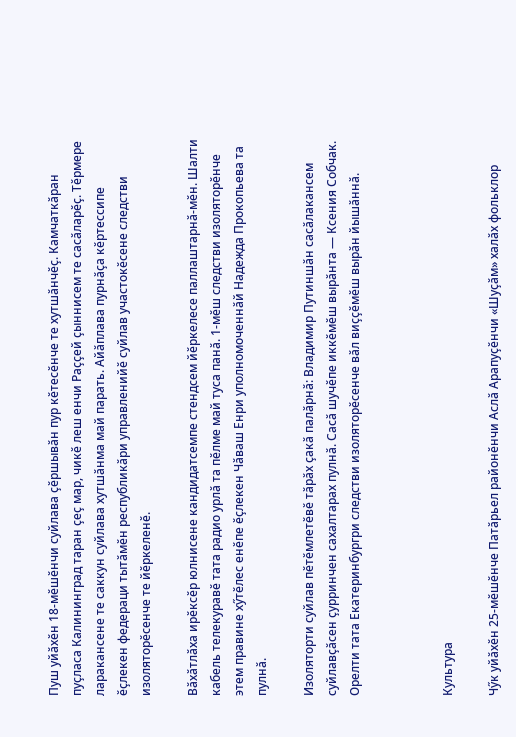Пуш уйӑхӗн 18-мӗшӗнчи суйлава ҫӗршывӑн пур кӗтесӗнче те хутшӑнчӗҫ. Камчаткӑран пуҫласа Калининград таран ҫеҫ мар, чикӗ леш енчи Раҫҫей ҫыннисем те сасӑларӗҫ. Тӗрмере ларакансене те саккун суйлава хутшӑнма май парать. Айӑплава пурнӑҫа кӗртессипе ӗҫлекен федераци тытӑмӗн республикӑри управленийӗ суйлав участокӗсене следстви изоляторӗсенче те йӗркеленӗ.

Вӑхӑтлӑха ирӗксӗр юлнисене кандидатсемпе стендсем йӗркелесе паллаштарнӑ-мӗн. Шалти кабель телекуравӗ тата радио урлӑ та пӗлме май туса панӑ. 1-мӗш следстви изоляторӗнче этем правине хӳтӗлес енӗпе ӗҫлекен Чӑваш Енри уполномоченнӑй Надежда Прокопьева та пулнӑ.

Изоляторти суйлав пӗтӗмлетӗвӗ тӑрӑх ҫакӑ палӑрнӑ: Владимир Путиншӑн сасӑлакансем суйлавҫӑсен ҫурринчен сахалтарах пулнӑ. Сасӑ шучӗпе иккӗмӗш вырӑнта — Ксения Собчак. Орелти тата Екатеринбургри следстви изоляторӗсенче вӑл виҫҫӗмӗш вырӑн йышӑннӑ.



Культура

Чӳк уйӑхӗн 25-мӗшӗнче Патӑрьел районӗнчи Аслӑ Арапуҫӗнчи «Шуҫӑм» халӑх фольклор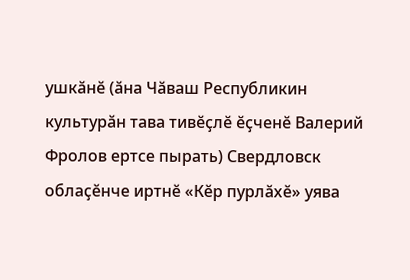ушкӑнӗ (ӑна Чӑваш Республикин культурӑн тава тивӗҫлӗ ӗҫченӗ Валерий Фролов ертсе пырать) Свердловск облаҫӗнче иртнӗ «Кӗр пурлӑхӗ» уява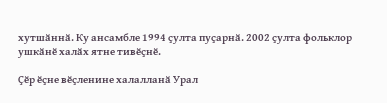хутшӑннӑ. Ку ансамбле 1994 ҫулта пуҫарнӑ. 2002 ҫулта фольклор ушкӑнӗ халӑх ятне тивӗҫнӗ.

Ҫӗр ӗҫне вӗҫленине халалланӑ Урал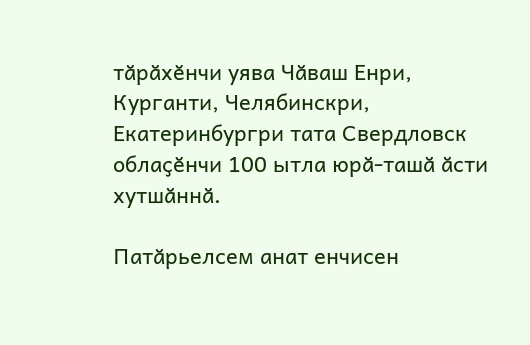тӑрӑхӗнчи уява Чӑваш Енри, Курганти, Челябинскри, Екатеринбургри тата Свердловск облаҫӗнчи 100 ытла юрӑ-ташӑ ӑсти хутшӑннӑ.

Патӑрьелсем анат енчисен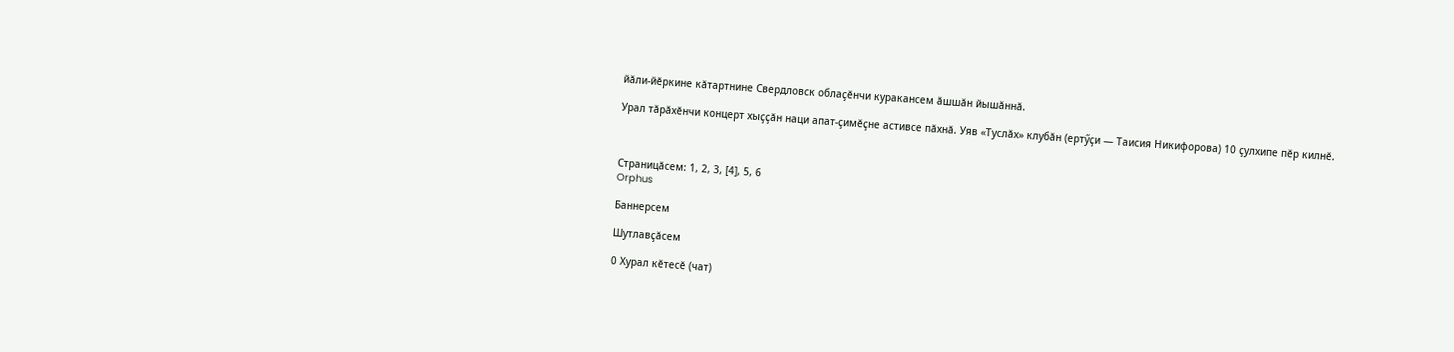йӑли-йӗркине кӑтартнине Свердловск облаҫӗнчи куракансем ӑшшӑн йышӑннӑ.

Урал тӑрӑхӗнчи концерт хыҫҫӑн наци апат-ҫимӗҫне астивсе пӑхнӑ. Уяв «Туслӑх» клубӑн (ертӳҫи — Таисия Никифорова) 10 ҫулхипе пӗр килнӗ.



Страницӑсем: 1, 2, 3, [4], 5, 6
Orphus

Баннерсем

Шутлавҫӑсем

0 Хурал кӗтесӗ (чат)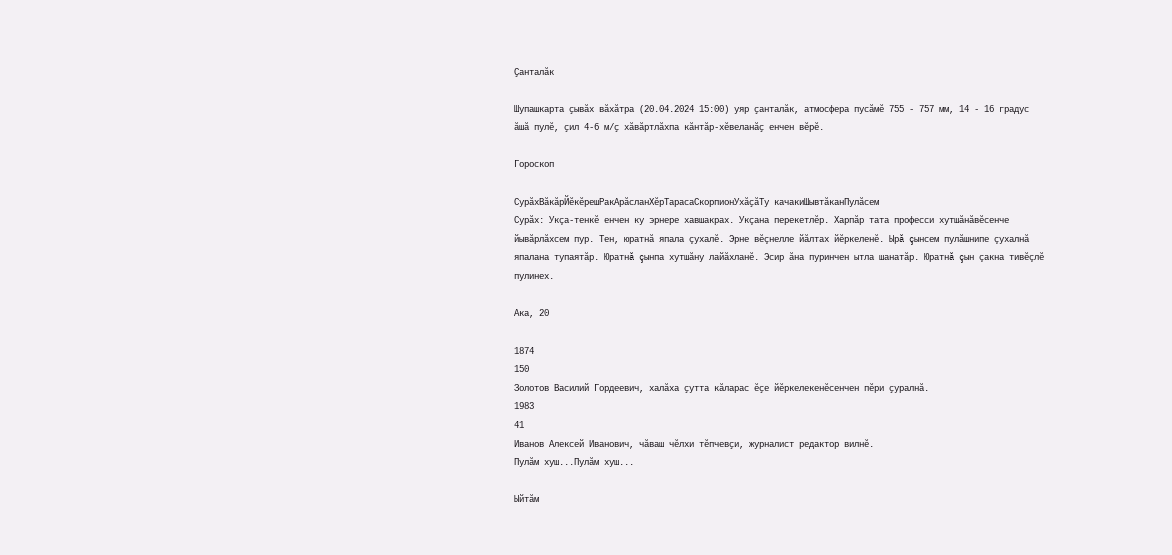Ҫанталӑк

Шупашкарта ҫывӑх вӑхӑтра (20.04.2024 15:00) уяр ҫанталӑк, атмосфера пусӑмӗ 755 - 757 мм, 14 - 16 градус ӑшӑ пулӗ, ҫил 4-6 м/ҫ хӑвӑртлӑхпа кӑнтӑр-хӗвеланӑҫ енчен вӗрӗ.

Гороскоп

СурӑхВӑкӑрЙӗкӗрешРакАрӑсланХӗрТарасаСкорпионУхӑҫӑТу качакиШывтӑканПулӑсем
Сурӑх: Укçа-тенкĕ енчен ку эрнере хавшакрах. Укçана перекетлĕр. Харпăр тата професси хутшăнăвĕсенче йывăрлăхсем пур. Тен, юратнă япала çухалĕ. Эрне вĕçнелле йăлтах йĕркеленĕ. Ырă çынсем пулăшнипе çухалнă япалана тупаятăр. Юратнă çынпа хутшăну лайăхланĕ. Эсир ăна пуринчен ытла шанатăр. Юратнă çын çакна тивĕçлĕ пулинех.

Ака, 20

1874
150
Золотов Василий Гордеевич, халӑха ҫутта кӑларас ӗҫе йӗркелекенӗсенчен пӗри ҫуралнӑ.
1983
41
Иванов Алексей Иванович, чӑваш чӗлхи тӗпчевҫи, журналист редактор вилнӗ.
Пулӑм хуш...Пулӑм хуш...

Ыйтӑм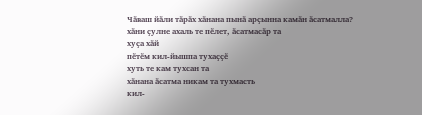Чӑваш йӑли тӑрӑх хӑнана пынӑ арҫынна камӑн ӑсатмалла?
хӑни ҫулне ахаль те пӗлет, ӑсатмасӑр та
хуҫа хӑй
пӗтӗм кил-йышпа тухаҫҫӗ
хуть те кам тухсан та
хӑнана ӑсатма никам та тухмасть
кил-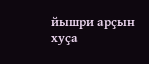йышри арҫын
хуҫа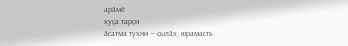арӑмӗ
хуҫа тарҫи
ӑсатма тухни — ҫылӑх, юрамасть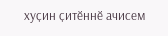хуҫин ҫитӗннӗ ачисем